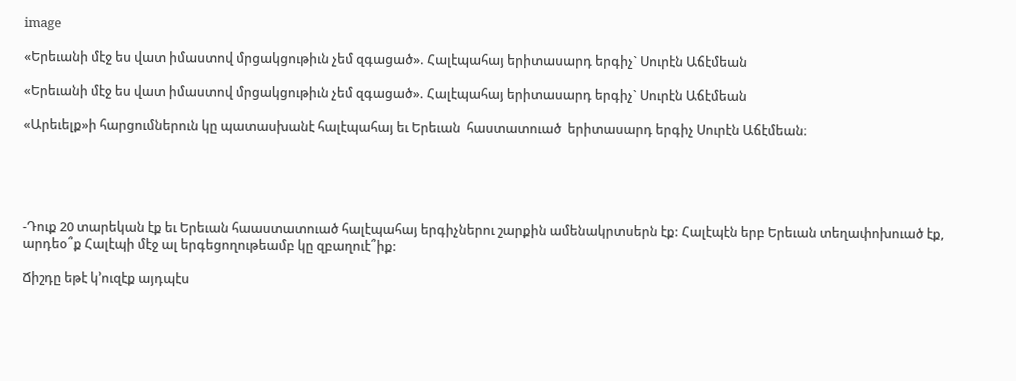image

«Երեւանի մէջ ես վատ իմաստով մրցակցութիւն չեմ զգացած». Հալէպահայ երիտասարդ երգիչ` Սուրէն Աճէմեան

«Երեւանի մէջ ես վատ իմաստով մրցակցութիւն չեմ զգացած». Հալէպահայ երիտասարդ երգիչ` Սուրէն Աճէմեան

«Արեւելք»ի հարցումներուն կը պատասխանէ հալէպահայ եւ Երեւան  հաստատուած  երիտասարդ երգիչ Սուրէն Աճէմեան։





-Դուք 20 տարեկան էք եւ Երեւան հաաստատուած հալէպահայ երգիչներու շարքին ամենակրտսերն էք: Հալէպէն երբ Երեւան տեղափոխուած էք, արդեօ՞ք Հալէպի մէջ ալ երգեցողութեամբ կը զբաղուէ՞իք:

Ճիշդը եթէ կ՚ուզէք այդպէս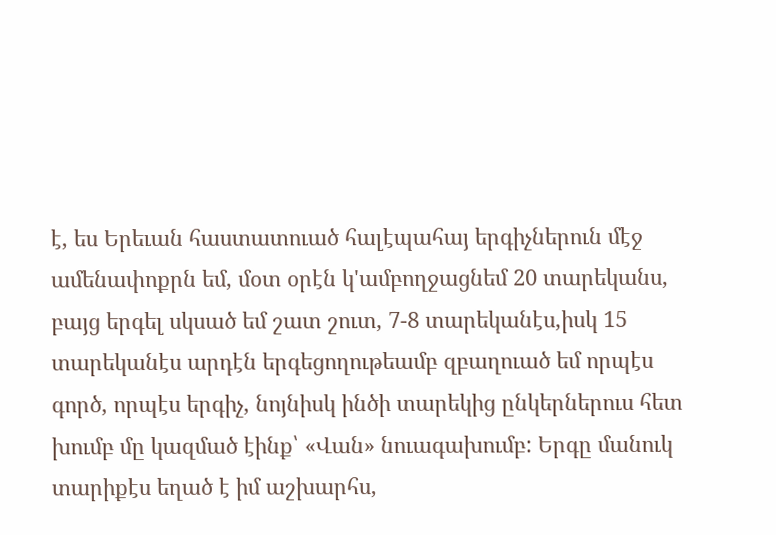է, ես Երեւան հաստատուած հալէպահայ երգիչներուն մէջ ամենափոքրն եմ, մօտ օրէն կ'ամբողջացնեմ 20 տարեկանս, բայց երգել սկսած եմ շատ շուտ, 7-8 տարեկանէս,իսկ 15 տարեկանէս արդէն երգեցողութեամբ զբաղուած եմ որպէս գործ, որպէս երգիչ, նոյնիսկ ինծի տարեկից ընկերներուս հետ խումբ մը կազմած էինք՝ «Վան» նուագախումբ: Երգը մանուկ տարիքէս եղած է իմ աշխարհս,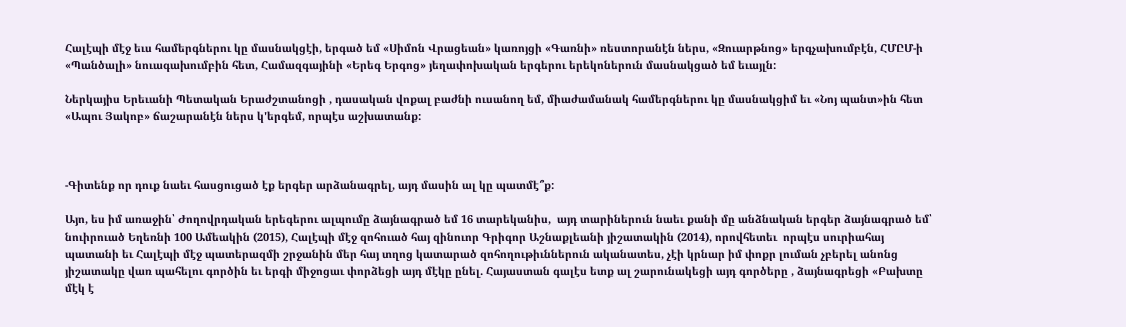Հալէպի մէջ եւս համերգներու կը մասնակցէի, երգած եմ «Սիմոն Վրացեան» կառոյցի «Գառնի» ռեստորանէն ներս, «Զուարթնոց» երգչախումբէն, ՀՄԸՄ-ի «Պանծալի» նուագախումբին հետ, Համազգայինի «Երեգ Երգոց» յեղափոխական երգերու երեկոներուն մասնակցած եմ եւայլն:

Ներկայիս Երեւանի Պետական Երաժշտանոցի , դասական վոքալ բաժնի ուսանող եմ, միաժամանակ համերգներու կը մասնակցիմ եւ «Նոյ պանտ»ին հետ «Ապու Յակոբ» ճաշարանէն ներս կ'երգեմ, որպէս աշխատանք:



-Գիտենք որ դուք նաեւ հասցուցած էք երգեր արձանագրել, այդ մասին ալ կը պատմէ՞ք:

Այո, ես իմ առաջին՝ Ժողովրդական երեգերու ալպումը ձայնագրած եմ 16 տարեկանիս,  այդ տարիներուն նաեւ քանի մը անձնական երգեր ձայնագրած եմ՝ նուիրուած Եղեռնի 100 Ամեակին (2015), Հալէպի մէջ զոհուած հայ զինուոր Գրիգոր Աշնաքլեանի յիշատակին (2014), որովհետեւ  որպէս սուրիահայ պատանի եւ Հալէպի մէջ պատերազմի շրջանին մեր հայ տղոց կատարած զոհողութիւններուն ականատես, չէի կրնար իմ փոքր լուման չբերել անոնց յիշատակը վառ պահելու գործին եւ երգի միջոցաւ փորձեցի այդ մէկը ընել. Հայաստան գալէս ետք ալ շարունակեցի այդ գործերը , ձայնագրեցի «Բախտը մէկ է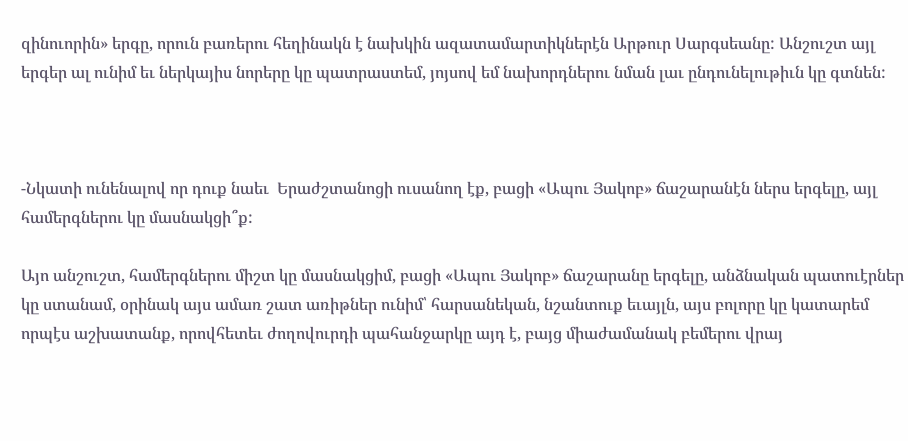զինուորին» երգը, որուն բառերու հեղինակն է նախկին ազատամարտիկներէն Արթուր Սարգսեանը: Անշուշտ այլ երգեր ալ ունիմ եւ ներկայիս նորերը կը պատրաստեմ, յոյսով եմ նախորդներու նման լաւ ընդունելութիւն կը գտնեն:



-Նկատի ունենալով որ դուք նաեւ  Երաժշտանոցի ուսանող էք, բացի «Ապու Յակոբ» ճաշարանէն ներս երգելը, այլ համերգներու կը մասնակցի՞ք:

Այո անշուշտ, համերգներու միշտ կը մասնակցիմ, բացի «Ապու Յակոբ» ճաշարանը երգելը, անձնական պատուէրներ կը ստանամ, օրինակ այս ամառ շատ առիթներ ունիմ՝ հարսանեկան, նշանտուք եւայլն, այս բոլորը կը կատարեմ որպէս աշխատանք, որովհետեւ ժողովուրդի պահանջարկը այդ է, բայց միաժամանակ բեմերու վրայ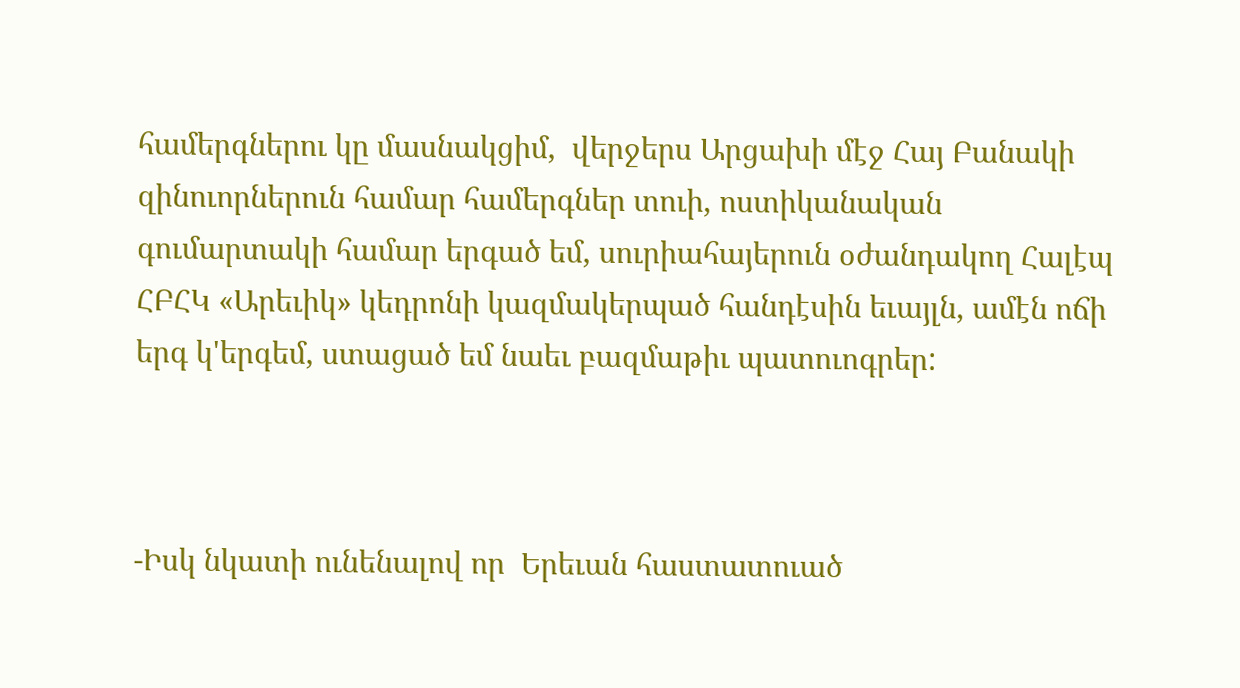համերգներու կը մասնակցիմ,  վերջերս Արցախի մէջ Հայ Բանակի զինուորներուն համար համերգներ տուի, ոստիկանական գումարտակի համար երգած եմ, սուրիահայերուն օժանդակող Հալէպ ՀԲՀԿ «Արեւիկ» կեդրոնի կազմակերպած հանդէսին եւայլն, ամէն ոճի երգ կ'երգեմ, ստացած եմ նաեւ բազմաթիւ պատուոգրեր:



-Իսկ նկատի ունենալով որ  Երեւան հաստատուած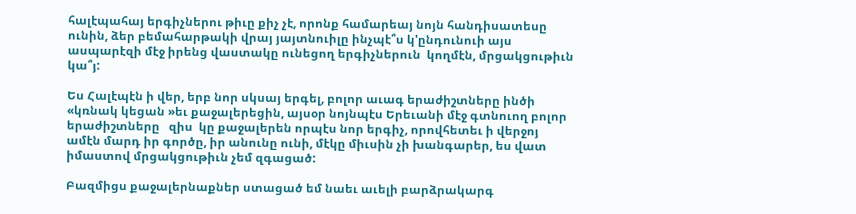հալէպահայ երգիչներու թիւը քիչ չէ, որոնք համարեայ նոյն հանդիսատեսը ունին, ձեր բեմահարթակի վրայ յայտնուիլը ինչպէ՞ս կ'ընդունուի այս ասպարէզի մէջ իրենց վաստակը ունեցող երգիչներուն  կողմէն, մրցակցութիւն կա՞յ:

Ես Հալէպէն ի վեր, երբ նոր սկսայ երգել, բոլոր աւագ երաժիշտները ինծի «կռնակ կեցան »եւ քաջալերեցին, այսօր նոյնպէս Երեւանի մէջ գտնուող բոլոր երաժիշտները   զիս  կը քաջալերեն որպէս նոր երգիչ, որովհետեւ ի վերջոյ ամէն մարդ իր գործը, իր անունը ունի, մէկը միւսին չի խանգարեր, ես վատ իմաստով մրցակցութիւն չեմ զգացած:

Բազմիցս քաջալերնաքներ ստացած եմ նաեւ աւելի բարձրակարգ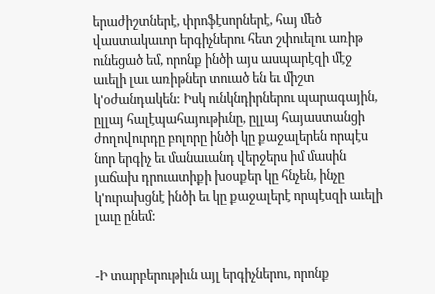երաժիշտներէ, փրոֆէսորներէ, հայ մեծ վաստակաւոր երգիչներու հետ շփուելու առիթ ունեցած եմ, որոնք ինծի այս ասպարէզի մէջ աւելի լաւ առիթներ տուած են եւ միշտ կ'օժանդակեն: Իսկ ունկնդիրներու պարագային, ըլլայ հալէպահայութիւնը, ըլլայ հայաստանցի ժողովուրդը բոլորը ինծի կը քաջալերեն որպէս նոր երգիչ եւ մանաւանդ վերջերս իմ մասին յաճախ դրուատիքի խօսքեր կը հնչեն, ինչը կ'ուրախցնէ ինծի եւ կը քաջալերէ որպէսզի աւելի լաւը ընեմ:


-Ի տարբերութիւն այլ երգիչներու, որոնք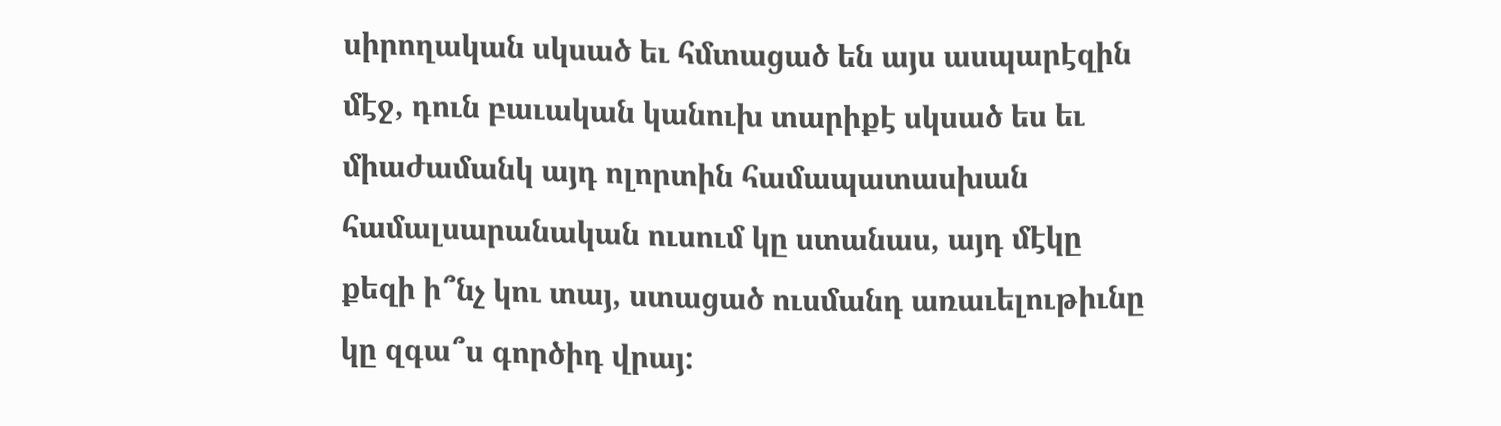սիրողական սկսած եւ հմտացած են այս ասպարէզին մէջ, դուն բաւական կանուխ տարիքէ սկսած ես եւ միաժամանկ այդ ոլորտին համապատասխան համալսարանական ուսում կը ստանաս, այդ մէկը քեզի ի՞նչ կու տայ, ստացած ուսմանդ առաւելութիւնը կը զգա՞ս գործիդ վրայ: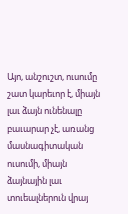Այո, անշուշտ, ուսումը շատ կարեւոր է, միայն լաւ ձայն ունենալը բաւարար չէ, առանց մասնագիտական ուսումի, միայն ձայնային լաւ տուեալներուն վրայ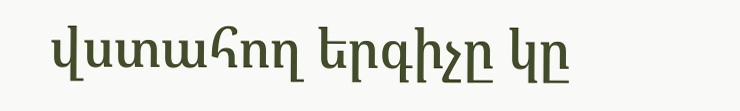վստահող երգիչը կը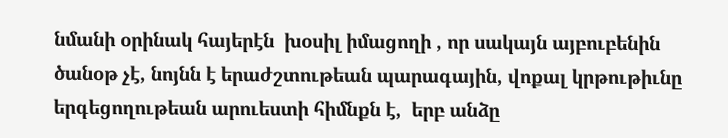նմանի օրինակ հայերէն  խօսիլ իմացողի , որ սակայն այբուբենին ծանօթ չէ, նոյնն է երաժշտութեան պարագային, վոքալ կրթութիւնը երգեցողութեան արուեստի հիմնքն է,  երբ անձը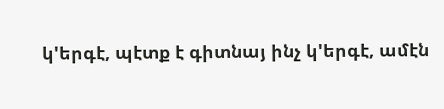կ'երգէ, պէտք է գիտնայ ինչ կ'երգէ, ամէն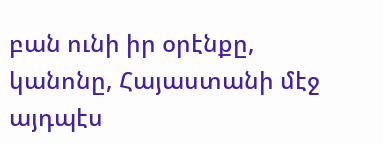բան ունի իր օրէնքը, կանոնը, Հայաստանի մէջ այդպէս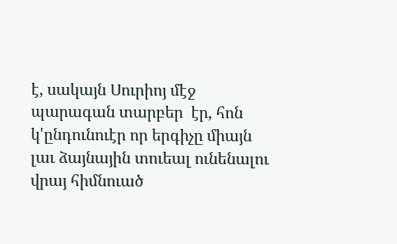է, սակայն Սուրիոյ մէջ պարագան տարբեր  էր, հոն կ'ընդունուէր որ երգիչը միայն լաւ ձայնային տուեալ ունենալու վրայ հիմնուած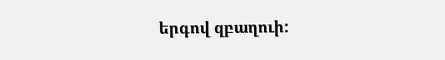երգով զբաղուի: